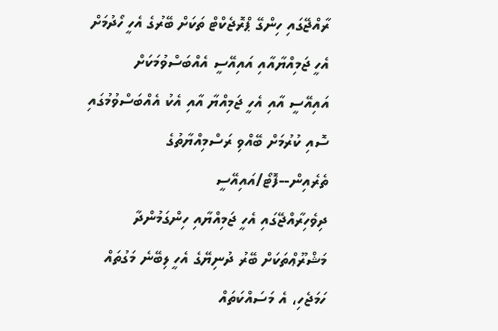ރާއްޖޭގައި ހިންގޭ ޕްރޮޖެކްޓް ތަކަށް ބޭރުގެ އެހީ ހޯދުމަށް އެހީ ޖަމިއްޔާއާއި އައިއޭސީ އެއްބަސްވުމަކަށް
އައިއޭސީ އާއި އެހީ ޖަމިއްޔާ އާއި އެކު އެއްބަސްވުމުގައި ސޮއި ކުރުމަށް ބޭއްވި ރަސްމިއްޔާތުގެ ތެރެއިން--ފޮޓޯ/އައިއޭސީ
ދިވެހިރާއްޖޭގައި އެހީ ޖަމިއްޔާއި ހިންގަމުންދާ މަޝްރޫޢްތަކަށް ބޭރު ދުނިޔޭގެ އެހީ ލިބޭނެ މަގުތައް ހަމަޖެހި، އެ މަސައްކަތައް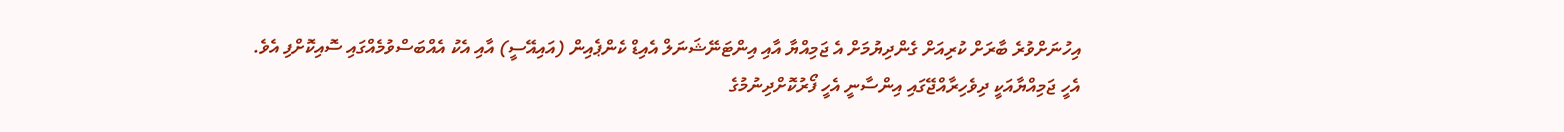އިހުނަށްވުރެ ބާރަށް ކުރިއަށް ގެންދިޔުމަށް އެ ޖަމިއްޔާ އާއި އިންޓަނޭޝަނަލް އެއިޑް ކެންޕެއިން (އައިއޭސީ) އާއި އެކު އެއްބަސްވުމެއްގައި ސޮއިކޮށްފި އެވެ.
އެހީ ޖަމިއްޔާއަކީ ދިވެހިރާއްޖޭގައި އިންސާނީ އެހީ ފޯރުކޮށްދިނުމުގެ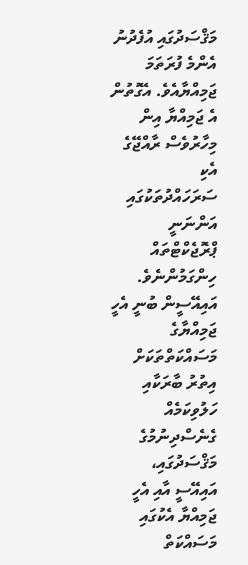މަޤްސަދުގައި އުފެދުނު އެންމެ ފުރަތަމަ ޖަމިއްޔާއެވެ. އެގޮތުން އެ ޖަމިއްޔާ އިން މިހާރުވެސް ރާއްޖޭގެ އެކި ސަރަހައްދުތަކުގައި އަންނަނީ ޕްރޮޖެކްޓްތައް ހިންގަމުންނެވެ.
އައިއޭސީން ބުނީ އެހީ ޖަމިއްޔާގެ މަސައްކަތްތަކަށް އިތުރު ބާރަކާއި ހަލުވިކަމެއް ގެނެސްދިނުމުގެ މަޤްސަދުގައި، އައިއޭސީ އާއި އެހީ ޖަމިއްޔާ އެކުގައި މަސައްކަތް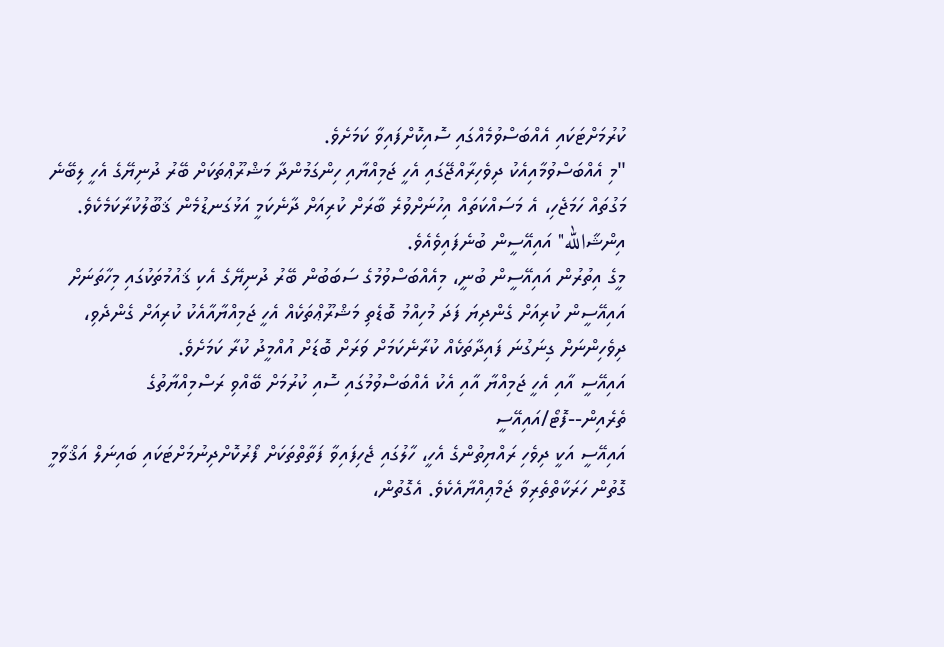ކުރުމަށްޓަކައި އެއްބަސްވުމެއްގައި ސޮއިކޮށްފައިވާ ކަމަށެވެ.
"މި އެއްބަސްވުމާއިއެކު ދިވެހިރާއްޖޭގައި އެހީ ޖަމިއްޔާއި ހިންގަމުންދާ މަޝްރޫޢްތަކަށް ބޭރު ދުނިޔޭގެ އެހީ ލިބޭނެ މަގުތައް ހަމަޖެހި، އެ މަސައްކަތައް އިހުނަށްވުރެ ބާރަށް ކުރިއަށް ދާނެކަމީ އަޅުގަނޑުމެން ޤަބޫލުކުރާކަމެކެވެ. އިންޝާالله" އައިއޭސީން ބުނެފައިވެއެވެ.
މީގެ އިތުރުން އައިއޭސީން ބުނީ، މިއެއްބަސްވުމުގެ ސަބަބުން ބޭރު ދުނިޔޭގެ އެކި ޤައުމުތަކުގައި މިހާތަނަށް އައިއޭސީން ކުރިއަށް ގެންދިޔަ ފަދަ މުހިއްމު ބޮޑެތި މަޝްރޫޢްތަކެއް އެހީ ޖަމިއްޔާއާއެކު ކުރިއަށް ގެންދެވި، ދިވެހިންނަށް ގިނަގުނަ ފައިދާތަކެއް ކުރާނެކަމަށް ވަރަށް ބޮޑަށް އުއްމީދު ކުރާ ކަމަށެވެ.
އައިއޭސީ އާއި އެހީ ޖަމިއްޔާ އާއި އެކު އެއްބަސްވުމުގައި ސޮއި ކުރުމަށް ބޭއްވި ރަސްމިއްޔާތުގެ ތެރެއިން--ފޮޓޯ/އައިއޭސީ
އައިއޭސީ އަކީ ދިވެހި ރައްޔިތުންގެ އެހީ، ހާލުގައި ޖެހިފައިވާ ފަތާތްތަކަށް ފޯރުކޮށްދިނުމަށްޓަކައި ބައިނަލް އަޤްވާމީ ގޮތުން ހަރަކާތްތެރިވާ ޖަމްޢިއްޔާއެކެވެ. އެގޮތުން،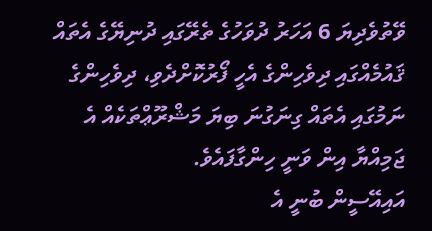ވޭތުވެދިޔަ 6 އަހަރު ދުވަހުގެ ތެރޭގައި ދުނިޔޭގެ އެތައް ޤައުމެއްގައި ދިވެހިންގެ އެހީ ފޯރުކޮށްދެވި، ދިވެހިންގެ ނަމުގައި އެތައް ގިނަގުނަ ބިޔަ މަޝްރޫޢްތަކެއް އެ ޖަމިއްޔާ އިން ވަނީ ހިންގާފައެވެ.
އައިއޭސީން ބުނީ އެ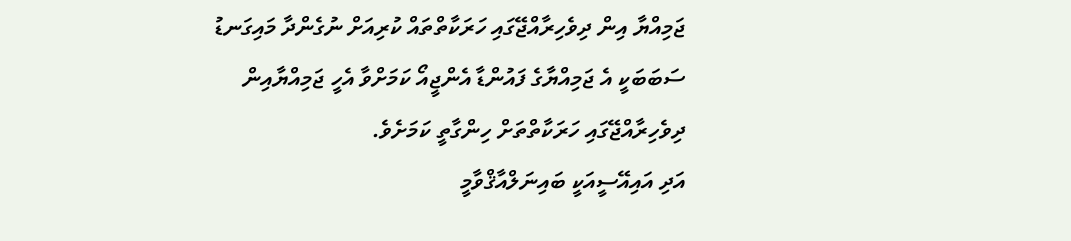ޖަމިއްޔާ އިން ދިވެހިރާއްޖޭގައި ހަރަކާތްތައް ކުރިއަށް ނުގެންދާ މައިގަނޑު ސަބަބަކީ އެ ޖަމިއްޔާގެ ފައުންޑާ އެންޖީއޯ ކަމަށްވާ އެހީ ޖަމިއްޔާއިން ދިވެހިރާއްޖޭގައި ހަރަކާތްތަށް ހިންގާތީ ކަމަށެވެ.
އަދި އައިއޭސީއަކީ ބައިނަލްއާޤްވާމީ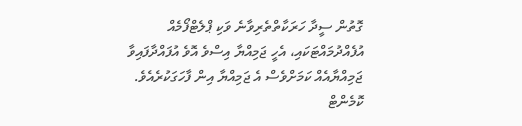ގޮތުން ސީދާ ހަރަކާތްތެރިވާނެ ވަކި ޕްލެޓްފޯމެއް އުފެއްދުމައްޓަކައި، އެހީ ޖަމިއްޔާ އިސްވެ އޮވެ އުފައްދާފައިވާ ޖަމިއްޔާއެއް ކަމަށްވެސް އެ ޖަމިއްޔާ އިން ފާހަގަކުރެއެވެ.
ކޮމެންޓް